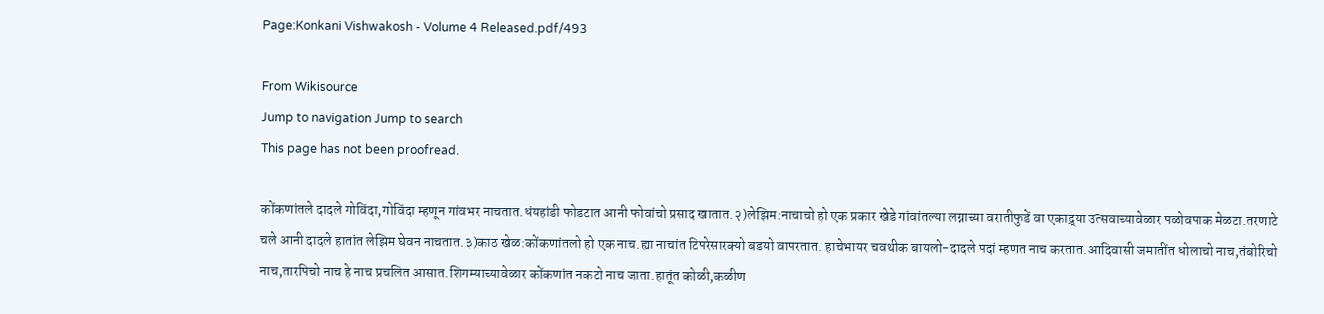Page:Konkani Vishwakosh - Volume 4 Released.pdf/493

From Wikisource
Jump to navigation Jump to search
This page has not been proofread.

कोंकणांतले दादले गोविंदा,गोविंदा म्हणून गांवभर नाचतात.धंयहांडी फोडटात आनी फोवांचो प्रसाद खातात.२)लेझिम:नाचाचो हो एक प्रकार खेडे गांवांतल्या लग्नाच्या वरातीफुडें वा एकाद्र्या उत्सवाच्यावेळार पळोवपाक मेळटा.तरणाटे चले आनी दादले हातांत लेझिम घेवन नाचतात.३)काठ खेळ:कोंकणांतलो हो एक नाच.ह्या नाचांत टिपरेसारक्यो बडयो वापरतात. हाचेभायर चवथीक बायलो-दादले पदां म्हणत नाच करतात.आदिवासी जमातींत धोलाचो नाच,तंबोरिचो नाच,तारपिचो नाच हे नाच प्रचलित आसात.शिगम्याच्यावेळार कोंकणांत नकटो नाच जाता.हातूंत कोळी,कळीण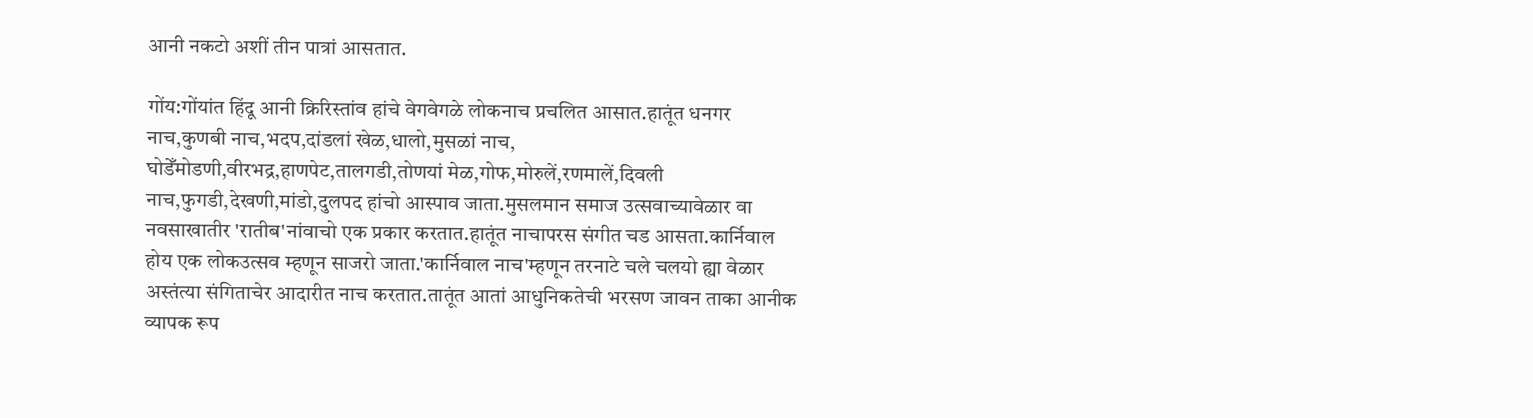आनी नकटो अशीं तीन पात्रां आसतात.

गोंय:गोंयांत हिंदू आनी क्रिरिस्तांव हांचे वेगवेगळे लोकनाच प्रचलित आसात.हातूंत धनगर नाच,कुणबी नाच,भदप,दांडलां खेळ,धालो,मुसळां नाच, घोडेँमोडणी,वीरभद्र,हाणपेट,तालगडी,तोणयां मेळ,गोफ,मोरुलें,रणमालें,दिवली नाच,फुगडी,देखणी,मांडो,दुलपद हांचो आस्पाव जाता.मुसलमान समाज उत्सवाच्यावेळार वा नवसाखातीर 'रातीब'नांवाचो एक प्रकार करतात.हातूंत नाचापरस संगीत चड आसता.कार्निवाल होय एक लोकउत्सव म्हणून साजरो जाता.'कार्निवाल नाच'म्हणून तरनाटे चले चलयो ह्या वेळार अस्तंत्या संगिताचेर आदारीत नाच करतात.तातूंत आतां आधुनिकतेची भरसण जावन ताका आनीक व्यापक रूप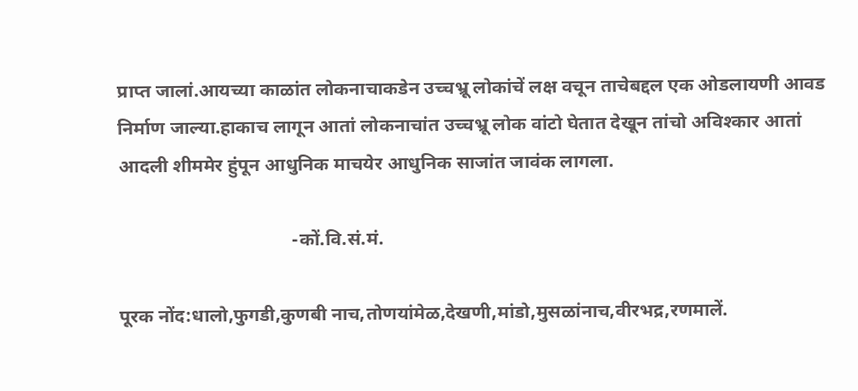प्राप्त जालां.आयच्या काळांत लोकनाचाकडेन उच्चभ्रू लोकांचें लक्ष वचून ताचेबद्दल एक ओडलायणी आवड निर्माण जाल्या.हाकाच लागून आतां लोकनाचांत उच्चभ्रू लोक वांटो घेतात देखून तांचो अविश्कार आतां आदली शीममेर हुंपून आधुनिक माचयेर आधुनिक साजांत जावंक लागला.

                                     -कों.वि.सं.मं.

पूरक नोंद:धालो,फुगडी,कुणबी नाच,तोणयांमेळ,देखणी,मांडो,मुसळांनाच,वीरभद्र,रणमालें.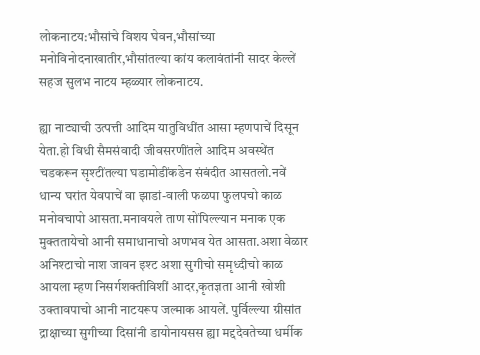लोकनाटय:भौसांचे विशय घेवन,भौसांच्या मनोविनोदनाखातीर,भौसांतल्या कांय कलावंतांनी सादर केल्लें सहज सुलभ नाटय म्हळ्यार लोकनाटय.

ह्या नाट्याची उत्पत्ती आदिम यातुविधींत आसा म्हणपाचें दिसून येता.हो विधी सैमसंवादी जीवसरणींतले आदिम अवस्थेंत चडकरून सृश्टींतल्या घडामोडींकडेन संबंदीत आसतलो.नवें धान्य घरांत येवपाचें वा झाडां-वाली फळपा फुलपचो काळ मनोवचापो आसता.मनावयले ताण सोंपिल्ल्यान मनाक एक मुक्ततायेचो आनी समाधानाचो अणभव येत आसता.अशा वेळार अनिश्टाचो नाश जावन इश्ट अशा सुगीचो समृध्दीचो काळ आयला म्हण निसर्गशक्तीविशीं आदर,कृतज्ञता आनी खोशी उक्तावपाचो आनी नाटयरूप जल्माक आयलें. पुर्विल्ल्या ग्रीसांत द्राक्षाच्या सुगीच्या दिसांनी डायोनायसस ह्या मद्ददेवतेच्या धर्मीक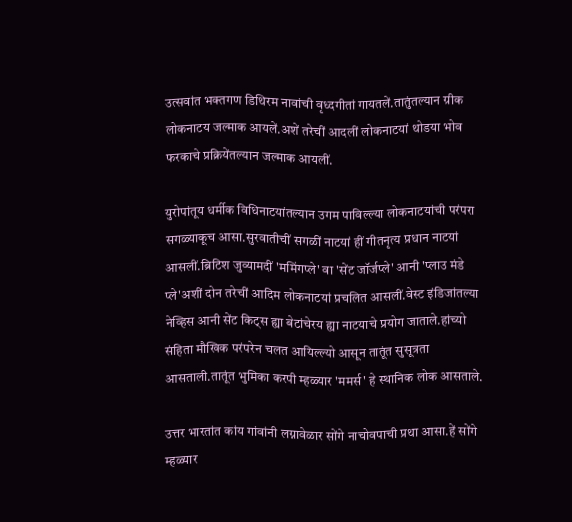उत्सवांत भक्तगण डिथिरम नावांची वृध्दगीतां गायतलें.तातुंतल्यान ग्रीक लोकनाटय जल्माक आयलें.अशें तरेचीं आदलीं लोकनाटयां थोडया भोव फरकाचे प्रक्रियेंतल्यान जल्माक आयलीं.

युरोपांतूय धर्मीक विधिनाटयांतल्यान उगम पाविल्ल्या लोकनाटयांची परंपरा सगळ्याकूच आसा.सुरवातीचीं सगळीं नाटयां हीं गीतनृत्य प्रधान नाटयां आसलीं.ब्रिटिश जुव्यामदीं 'ममिंगप्ले' वा 'सेंट जॉर्जप्ले' आनी 'प्लाउ मंडे प्ले'अशीं दोन तरेचीं आदिम लोकनाटयां प्रचलित आसलीं.वेस्ट इंडिजांतल्या नेव्हिस आनी सेंट किट्स ह्या बेटांचेरय ह्या नाटयाचे प्रयोग जाताले.हांच्यो संहिता मौखिक परंपरेन चलत आयिल्ल्यो आसून तातूंत सुसूत्रता आसताली.तातूंत भुमिका करपी म्हळ्यार 'ममर्स' हे स्थानिक लोक आसताले.

उत्तर भारतांत कांय गांवांनी लग्नावेळार सोंगे नाचोवपाची प्रथा आसा.हें सोंगे म्हळ्यार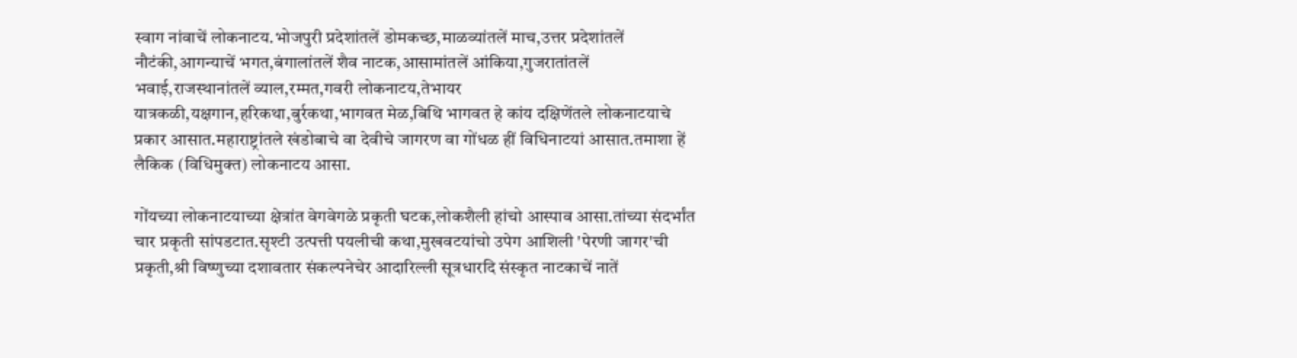स्वाग नांवाचें लोकनाटय.भोजपुरी प्रदेशांतलें डोमकच्छ,माळव्यांतलें माच,उत्तर प्रदेशांतलें नौटंकी,आगन्याचें भगत,बंगालांतलें शैव नाटक,आसामांतलें आंकिया,गुजरातांतलें भवाई,राजस्थानांतलें व्याल,रम्मत,गवरी लोकनाटय,तेभायर यात्रकळी,यक्षगान,हरिकथा,बुर्रकथा,भागवत मेळ,बिथि भागवत हे कांय दक्षिणेंतले लोकनाटयाचे प्रकार आसात.महाराष्ट्रांतले खंडोबाचे वा देवीचे जागरण वा गोंधळ हीं विधिनाटयां आसात.तमाशा हें लैकिक (विधिमुक्त) लोकनाटय आसा.

गोंयच्या लोकनाटयाच्या क्षेत्रांत वेगवेगळे प्रकृती घटक,लोकशैली हांचो आस्पाव आसा.तांच्या संदर्भांत चार प्रकृती सांपडटात.सृश्टी उत्पत्ती पयलीची कथा,मुखवटयांचो उपेग आशिली 'पेरणी जागर'ची प्रकृती,श्री विष्णुच्या दशावतार संकल्पनेचेर आदारिल्ली सूत्रधारदि संस्कृत नाटकाचें नातें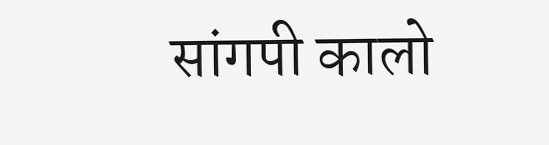सांगपी कालो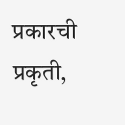प्रकारची प्रकृती,